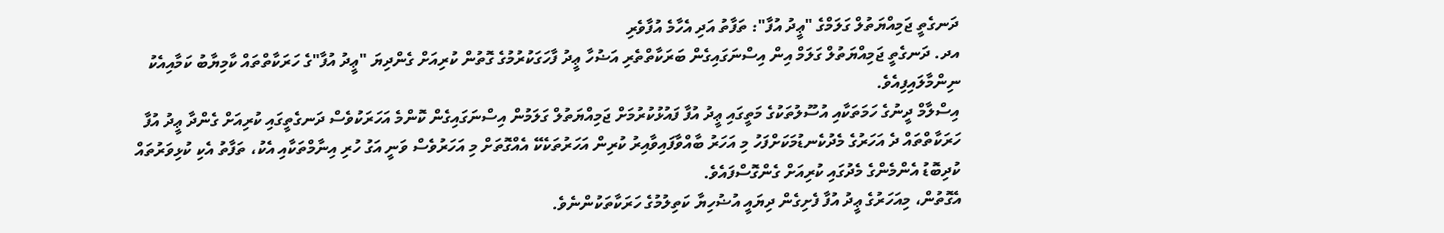ދަނގެތީ ޖަމިއްޔަތުލް ގަލަމްގެ "ޢީދު އުފާ": ތަފާތު އަދި އެހާމެ އުފާވެރި
އދ. ދަނގެތީ ޖަމިއްޔަތުލް ގަލަމް އިން އިސްނަގައިގެން ބަރަކާތްތެރި އަޟުހާ ޢީދު ފާހަގަކުރުމުގެ ގޮތުން ކުރިއަށް ގެންދިޔަ "ޢީދު އުފާ"ގެ ހަރަކާތްތައް ކާމިޔާބު ކަމާއިއެކު ނިންމާލައިފިއެވެ.
އިސްލާމް ދީނުގެ ހަމަތަކާއި އުސޫލުތަކުގެ މަތީގައި ޢީދު އުފާ ފައުޅުކުރުމަށް ޖަމިއްޔަތުލް ގަލަމުން އިސްނަގައިގެން ކޮންމެ އަހަރަކުވެސް ދަނގެތީގައި ކުރިއަށް ގެންދާ ޢީދު އުފާ ހަރަކާތްތައް ދެ އަހަރުގެ މެދުކެނޑުމަކަށްފަހު މި އަހަރު ބާއްވާފައިވާއިރު ކުރިން އަހަރުތަކެކޭ އެއްގޮތަށް މި އަހަރުވެސް ވަނީ އަގު ހުރި އިނާމްތަކާއި އެކު، ތަފާތު އެކި ކުޅިވަރުތައް ކުދިބޮޑު އެންމެންގެ މެދުގައި ކުރިއަށް ގެންގޮސްފައެވެ.
އެގޮތުން، މިއަހަރުގެ ޢީދު އުފާ ފެށިގެން ދިޔައީ އުޟުހިޔާ ކަތިލުމުގެ ހަރަކާތަކުންނެވެ.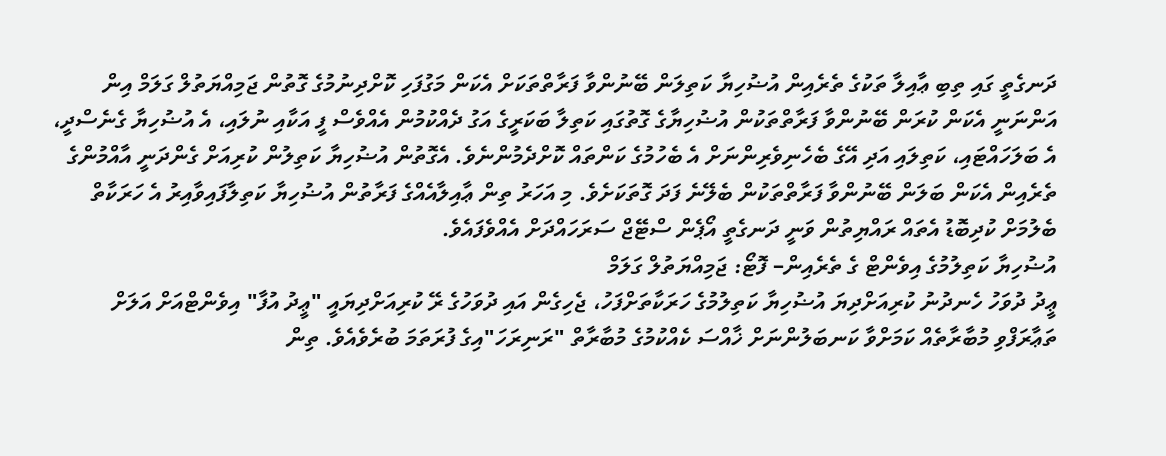ދަނގެތީ ގައި ތިބި ޢާއިލާ ތަކުގެ ތެރެއިން އުޟުހިޔާ ކަތިލަން ބޭނުންވާ ފަރާތްތަކަށް އެކަން މަގުފަހި ކޮށްދިނުމުގެ ގޮތުން ޖަމިއްޔަތުލް ގަލަމް އިން އަންނަނީ އެކަން ކުރަން ބޭނުންވާ ފަރާތްތަކުން އުޟުހިޔާގެ ގޮތުގައި ކަތިލާ ބަކަރީގެ އަގު ދެއްކުމުން އެއްވެސް ފީ އަކާއި ނުލައި، އެ އުޟުހިޔާ ގެނެސްދީ، އެ ބަލަހައްޓައި، ކަތިލައި އަދި އޭގެ ބެހެނިވެރިންނަށް އެ ބެހުމުގެ ކަންތައް ކޮށްދެމުންނެވެ. އެގޮތުން އުޟުހިޔާ ކަތިލުން ކުރިއަށް ގެންދަނީ އާއްމުންގެ ތެރެއިން އެކަން ބަލަން ބޭނުންވާ ފަރާތްތަކުން ބެލޭނެ ފަދަ ގޮތަކަށެވެ. މި އަހަރު ތިން ޢާއިލާއެއްގެ ފަރާތުން އުޟުހިޔާ ކަތިލާފައިވާއިރު އެ ހަރަކާތް ބެލުމަށް ކުދިބޮޑު އެތައް ރައްޔިތުން ވަނީ ދަނގެތީ އޯޕެން ސްޓޭޖް ސަރަހައްދަށް އެއްވެފައެވެ.
އުޟުހިޔާ ކަތިލުމުގެ އިވެންޓް ގެ ތެރެއިން– ފޮޓޯ: ޖަމިއްޔަތުލް ގަލަމް
ޢީދު ދުވަހު ހެނދުނު ކުރިއަށްދިޔަ އުޟުހިޔާ ކަތިލުމުގެ ހަރަކާތަށްފަހު، ޖެހިގެން އައި ދުވަހުގެ ރޭ ކުރިއަށްދިޔައީ "ޢީދު އުފާ" އިވެންޓްއަށް އަލަށް ތަޢާރަފްވި މުބާރާތެއް ކަމަށްވާ ކަނބަލުންނަށް ޚާއްސަ ކެއްކުމުގެ މުބާރާތް "ރަނިރަހަ"އިގެ ފުރަތަމަ ބުރެވެއެވެ. ތިން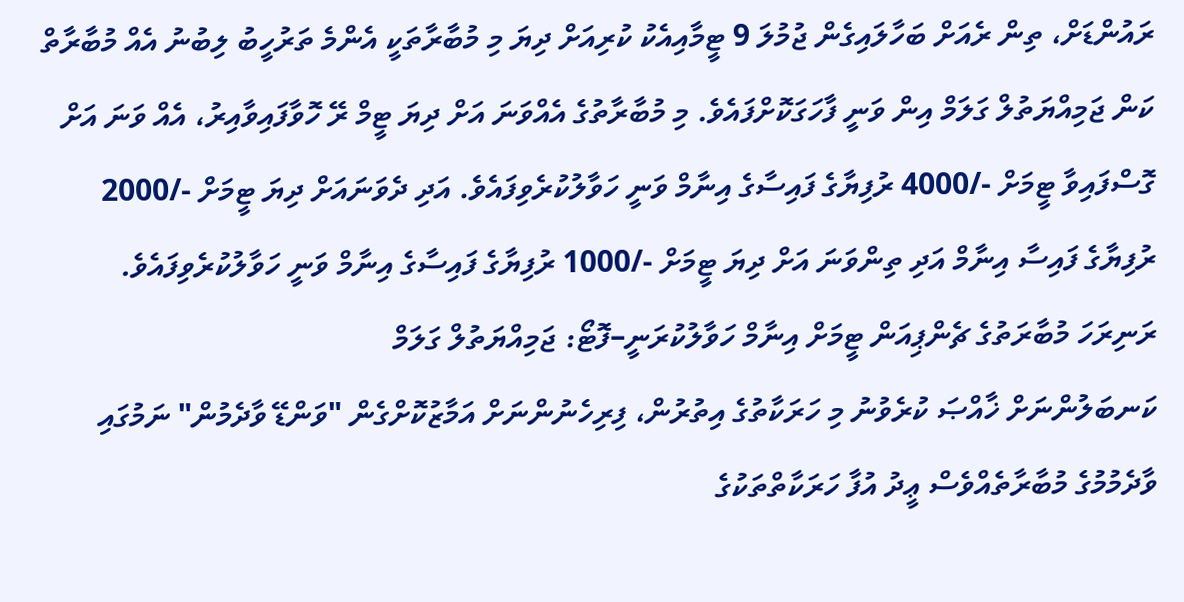ރައުންޑަށް، ތިން ރެއަށް ބަހާލައިގެން ޖުމުލަ 9 ޓީމާއިއެކު ކުރިއަށް ދިޔަ މި މުބާރާތަކީ އެންމެ ތަރުހީބު ލިބުނު އެއް މުބާރާތް ކަން ޖަމިއްޔަތުލް ގަލަމް އިން ވަނީ ފާހަގަކޮށްފައެވެ. މި މުބާރާތުގެ އެއްވަނަ އަށް ދިޔަ ޓީމް ރޭ ހޮވާފައިވާއިރު، އެއް ވަނަ އަށް ގޮސްފައިވާ ޓީމަށް -/4000 ރުފިޔާގެ ފައިސާގެ އިނާމް ވަނީ ހަވާލުކުރެވިފައެވެ. އަދި ދެވަނައަށް ދިޔަ ޓީމަށް -/2000 ރުފިޔާގެ ފައިސާ އިނާމް އަދި ތިންވަނަ އަށް ދިޔަ ޓީމަށް -/1000 ރުފިޔާގެ ފައިސާގެ އިނާމް ވަނީ ހަވާލުކުރެވިފައެވެ.
ރަނިރަހަ މުބާރަތުގެ ޗެންޕިއަން ޓީމަށް އިނާމް ހަވާލުކުރަނީ–ފޮޓޯ: ޖަމިއްޔަތުލް ގަލަމް
ކަނބަލުންނަށް ޚާއްޞަ ކުރެވުނު މި ހަރަކާތުގެ އިތުރުން، ފިރިހެނުންނަށް އަމާޒުކޮށްގެން "ވަންޑޭ ވާދެމުން" ނަމުގައި ވާދެމުމުގެ މުބާރާތެއްވެސް ޢީދު އުފާ ހަރަކާތްތަކުގެ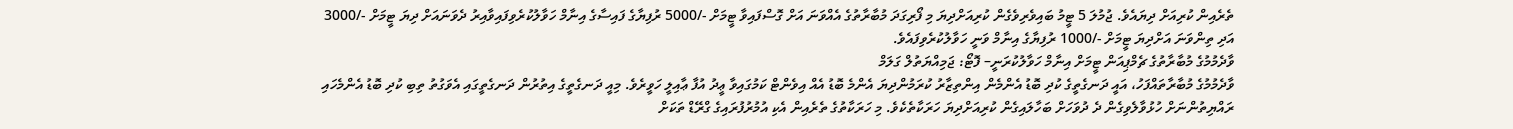ތެރެއިން ކުރިއަށް ދިޔައެވެ. ޖުމުލަ 5 ޓީމު ބައިވެރިވެގެން ކުރިއަށްދިޔަ މި ފޯރިގަދަ މުބާރާތުގެ އެއްވަނަ އަށް ގޮސްފައިވާ ޓީމަށް -/5000 ރުފިޔާގެ ފައިސާގެ އިނާމް ހަވާލުކުރެވިފައިވާއިރު ދެވަނައަށް ދިޔަ ޓީމަށް -/3000 އަދި ތިންވަނަ އަށްދިޔަ ޓީމަށް -/1000 ރުފިޔާގެ އިނާމް ވަނީ ހަވާލުކުރެވިފައެވެ.
ވާދެމުމުގެ މުބާރާތުގެ ޗެމްޕިއަން ޓީމަށް އިނާމް ހަވާލުކުރަނީ– ފޮޓޯ: ޖަމިއްޔަތުލް ގަލަމް
ވާދެމުމުގެ މުބާރާތައްފަހު، އައީ ދަނގެތީގެ ކުދި ބޮޑު އެންމެން އިންތިޒާރު ކުރަމުންދިޔަ އެންމެ ބޮޑު އެއް އިވެންޓް ކަމުގައިވާ ޢީދު އުފާ ޢާއިލީ ހަވީރެވެ. މިއީ ދަނގެތީގެ އިތުރުން ދަނގެތީގައި އެވަގުތު ތިބި ކުދި ބޮޑު އެންމެހައި ރައްޔިތުންނަށް ހުޅުވާލެވިގެން ދެ ދުވަހަށް ބަހާލައިގެން ކުރިއަށްދިޔަ ހަރަކާތެކެވެ. މި ހަރަކާތުގެ ތެރެއިން އެކި އުމުރުފުރައިގެ ގްރޭޑް ތަކަށް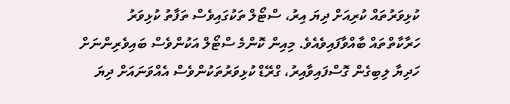ކުޅިވަރުތައް ކުރިއަށް ދިޔަ އިރު، ސްޓޯލް ތަކުގައިވެސް ތަފާތު ކުޅިވަރު ހަރާކާތްތައް ބާއްވާފައިވެއެވެ. މިއިން ކޮންމެ ސްޓޯލް އަކުންވެސް ބައިވެރިންނަށް ހަދިޔާ ލިބިގެން ގޮސްފައިވާއިރު، ގްރޭޑް ކުޅިވަރުތަކުންވެސް އެއްވަނައަށް ދިޔަ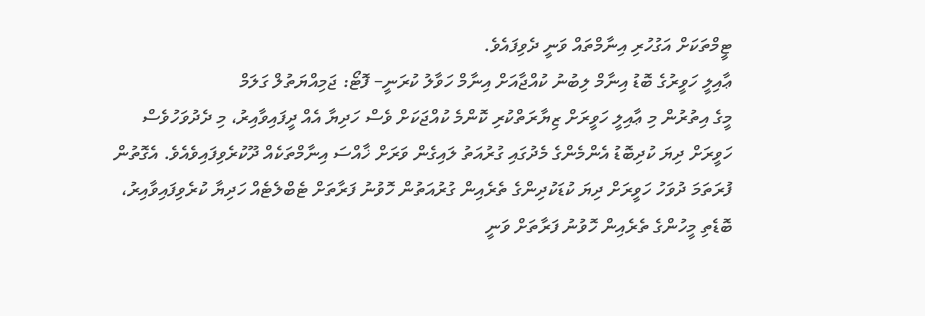ޓީމްތަކަށް އަގުހުރި އިނާމްތައް ވަނީ ދެވިފައެވެ.
ޢާއިލީ ހަވީރުގެ ބޮޑު އިނާމް ލިބުނު ކުއްޖާއަށް އިނާމް ހަވާލު ކުރަނީ– ފޮޓޯ: ޖަމިއްޔަތުލް ގަލަމް
މީގެ އިތުރުން މި ޢާއިލީ ހަވީރަށް ޒިޔާރަތްކުރި ކޮންމެ ކުއްޖަކަށް ވެސް ހަދިޔާ އެއް ދީފައިވާއިރު، މި ދެދުވަހުވެސް ހަވީރަށް ދިޔަ ކުދިބޮޑު އެންމެންގެ މެދުގައި ގުރުއަތު ލައިގެން ވަރަށް ޚާއްސަ އިނާމްތަކެއް ދޫކުރެވިފައިވެއެވެ. އެގޮތުން ފުރަތަމަ ދުވަހު ހަވީރަށް ދިޔަ ކުޑަކުދިންގެ ތެރެއިން ގުރުއަތުން ހޮވުނު ފަރާތަށް ޓެބްލެޓެއް ހަދިޔާ ކުރެވިފައިވާއިރު، ބޮޑެތި މީހުންގެ ތެރެއިން ހޮވުނު ފަރާތަށް ވަނީ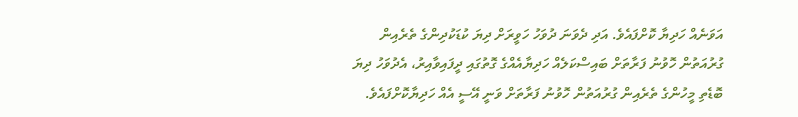އަވަނެއް ހަދިޔާ ކޮށްފައެވެ. އަދި ދެވަނަ ދުވަހު ހަވީރަށް ދިޔަ ކުޑަކުދިންގެ ތެރެއިން ގުރުއަތުން ހޮވުނު ފަރާތަށް ބައިސްކަލެއް ހަދިޔާއެއްގެ ގޮތުގައި ދީފައިވާއިރު، އެދުވަހު ދިޔަ ބޮޑެތި މީހުންގެ ތެރެއިން ގުރުއަތުން ހޮވުނު ފަރާތަށް ވަނީ އޭސީ އެއް ހަދިޔާކޮށްފައެވެ.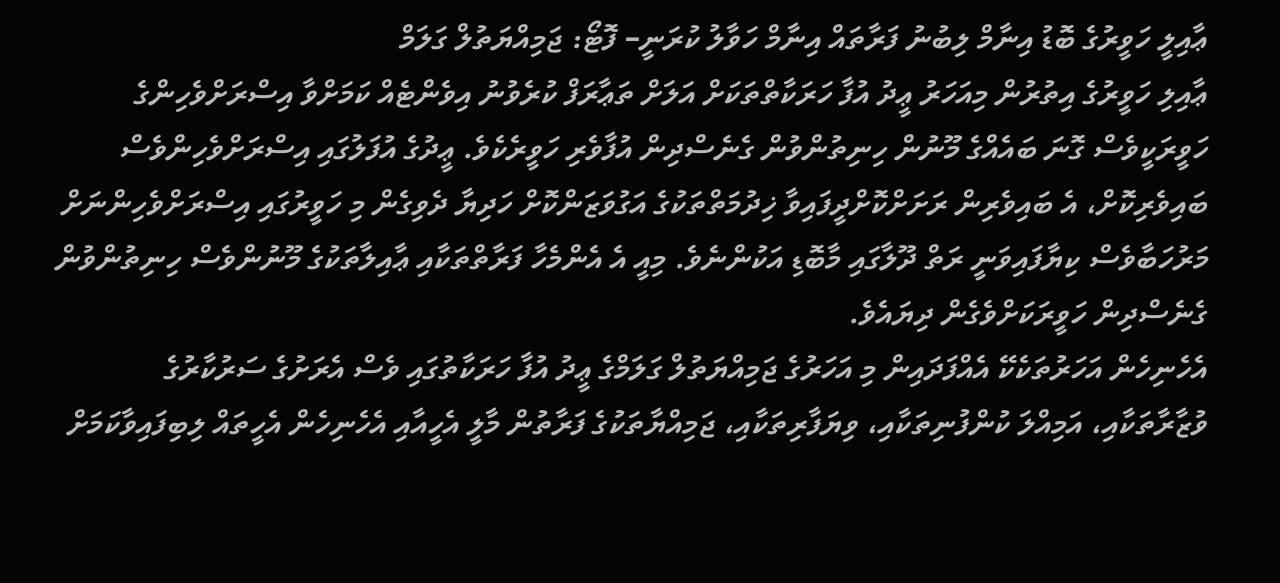ޢާއިލީ ހަވީރުގެ ބޮޑު އިނާމް ލިބުނު ފަރާތައް އިނާމް ހަވާލު ކުރަނީ– ފޮޓޯ: ޖަމިއްޔަތުލް ގަލަމް
ޢާއިލި ހަވީރުގެ އިތުރުން މިއަހަރު ޢީދު އުފާ ހަރަކާތްތަކަށް އަލަށް ތަޢާރަފް ކުރެވުނު އިވެންޓެއް ކަމަށްވާ އިސްރަށްވެހިންގެ ހަވީރަކީވެސް ގޮނަ ބައެއްގެ މޫނުން ހިނިތުންވުން ގެނެސްދިން އުފާވެރި ހަވީރެކެވެ. ޢީދުގެ އުފަލުގައި އިސްރަށްވެހިންވެސް ބައިވެރިކޮށް، އެ ބައިވެރިން ރަށަށްކޮށްދީފައިވާ ޚިދުމަތްތަކުގެ އަގުވަޒަންކޮށް ހަދިޔާ ދެވިގެން މި ހަވީރުގައި އިސްރަށްވެހިންނަށް މަރުހަބާވެސް ކިޔާފައިވަނީ ރަތް ދޫލާގައި މާބޮޑި އަކުންނެވެ. މިއީ އެ އެންމެހާ ފަރާތްތަކާއި ޢާއިލާތަކުގެ މޫނުންވެސް ހިނިތުންވުން ގެނެސްދިން ހަވީރަކަށްވެގެން ދިޔައެވެ.
އެހެނިހެން އަހަރުތަކެކޭ އެއްފަދައިން މި އަހަރުގެ ޖަމިއްޔަތުލް ގަލަމްގެ ޢީދު އުފާ ހަރަކާތުގައި ވެސް އެރަށުގެ ސަރުކާރުގެ ވުޒާރާތަކާއި، އަމިއްލަ ކުންފުނިތަކާއި، ވިޔަފާރިތަކާއި، ޖަމިއްޔާތަކުގެ ފަރާތުން މާލީ އެހީއާއި އެހެނިހެން އެހީތައް ލިބިފައިވާކަމަށް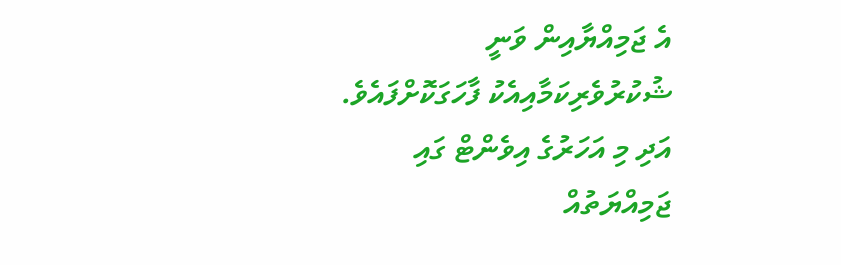އެ ޖަމިއްޔާއިން ވަނީ ޝުކުރުވެރިކަމާއިއެކު ފާހަގަކޮށްފައެވެ. އަދި މި އަހަރުގެ އިވެންޓް ގައި ޖަމިއްޔަތުއް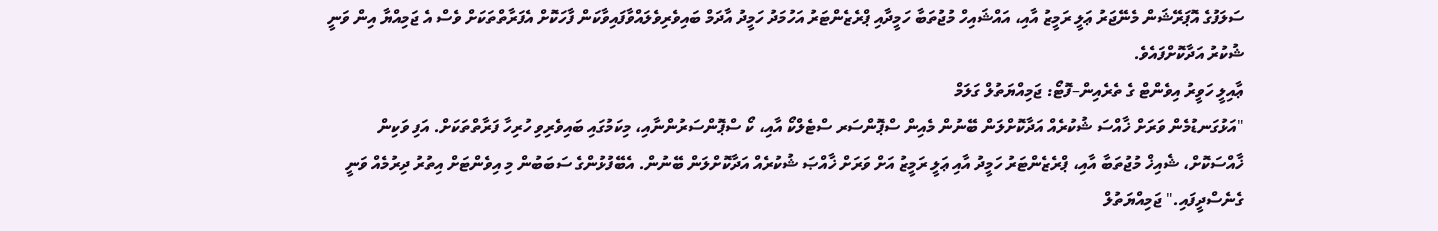ސަލަފުގެ އޮޕަރޭޝަން މެނޭޖަރު ޢަލީ ރަމީޒު އާއި، އައްޝައިހް މުޖުތަބާ ހަމީދާއި ޕްރެޒެންޓަރު އަހުމަދު ހަމީދު އާދަމް ބައިވެރިވެލައްވާފައިވާކަން ފާހަކޮށް އެފަރާތްތަކަށް ވެސް އެ ޖަމިއްޔާ އިން ވަނީ ޝުކުރު އަދާކޮށްފައެވެ.
ޢާއިލީ ހަވީރު އިވެންޓް ގެ ތެރެއިން–ފޮޓޯ: ޖަމިއްޔަތުލް ގަލަމް
"އަޅުގަނޑުމެން ވަރަށް ޚާއްސަ ޝުކުރެއް އަދާކޮށްލަން ބޭނުން މެއިން ސްޕޮންސަރ ސްޓެލްކޯ އާއި، ކޯ ސްޕޮންސަރުންނާއި، މިކަމުގައި ބައިވެރިވި ހުރިހާ ފަރާތްތަކަށް. އަފި ވަކިން ޚާއްސަކޮށް، ޝެއިޚް މުޖުތަބާ އާއި، ޕްރެޒެންޓަރު ހަމީދު އާއި ޢަލީ ރަމީޒު އަށް ވަރަށް ޚާއްޞަ ޝުކުރެއް އަދާކޮށްލަން ބޭނުން. އެބޭފުޅުންގެ ސަބަބުން މި އިވެންޓަށް އިތުރު ދިރުމެއް ވަނީ ގެނެސްދީފައި." ޖަމިއްޔަތުލް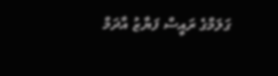ގަލަމްގެ ރައީސް ފަޔާޒު އާދަމް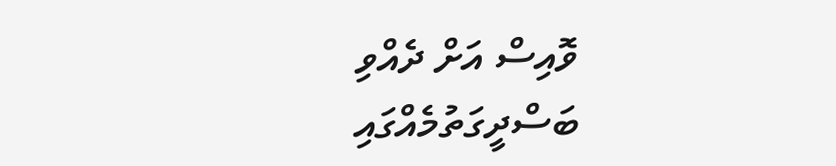ވޮއިސް އަށް ދެއްވި ބަސްދީގަތުމެއްގައި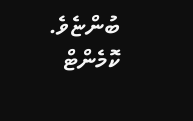ބުންޏެވެ.
ކޮމެންޓް